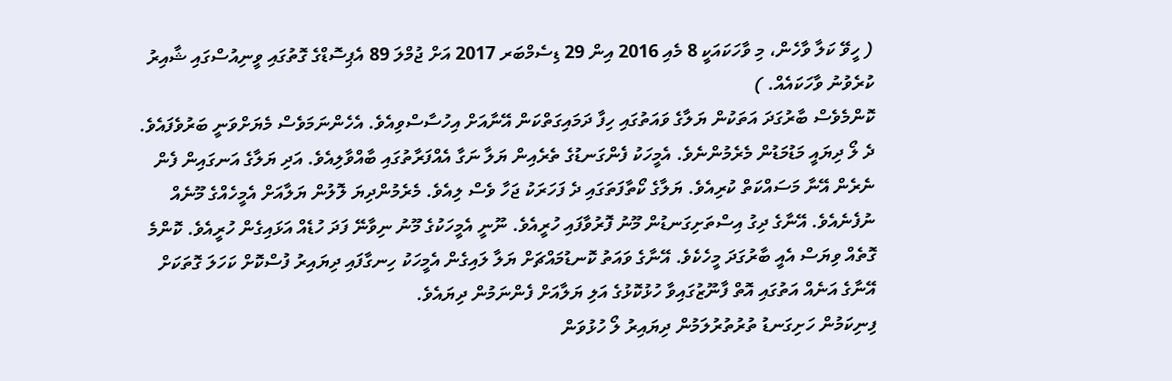( ހީވޭ ކަލާ ވާހެން، މި ވާހަކައަކީ 8 މެއި 2016 އިން 29 ޑިސެމްބަރ 2017 އަށް ޖުމްލަ 89 އެޕިސޮޑްގެ ގޮތުގައި ވީނިއުސްގައި ޝާއިރު ކުރެވުނު ވާހަކައެއް. )
ކޮންމެވެސް ބާރުގަދަ އަތަކުން ޔަލާގެ ވައަތުގައި ހިފާ ދަމައިގަތްކަން އޭނާއަށް އިހުސާސްވިއެވެ. އެހެންނަމަވެސް މެޔަށްވަނީ ބަރުވެފައެވެ. ދެ ލޯ ދިޔައީ މަޑުމަޑުން މެރެމުންނެވެ. އެމީހަކު ފެންގަނޑުގެ ތެރެއިން ޔަލާ ނަގާ އެއްފަރާތުގައި ބާއްވާލިއެވެ. އަދި ޔަލާގެ އަނގައިން ފެން ނެރެން އޭނާ މަސައްކަތް ކުރިއެވެ. ޔަލާގެ ކޯތާފަތަގައި ދެ ފަހަރަކު ޖަހާ ވެސް ލިއެވެ. މެރެމުންދިޔަ ލޮލުން ޔަލާއަށް އެމީހެއްގެ މޫނެއް ނުފެނެއެވެ. އޭނާގެ ދިގު އިސްތަށިގަނޑުން މޫނު ފޮރުވާފައި ހުރީއެވެ. ނޫނީ އެމީހަކުގެ މޫނު ނިވާނޭ ފަދަ ހުޑެއް އަޅައިގެން ހުރީއެވެ. ކޮންމެ ގޮތެއް ވިޔަސް އެއީ ބާރުގަދަ މީހެކެވެ. އޭނާގެ ވައަތު ކޮނޑުމައްޗަށް ޔަލާ ލައިގެން އެމީހަކު ހިނގާފައި ދިޔައިރު ފުސްކޮށް ކަހަލަ ގޮތަކަށް އޭނާގެ އަނެއް އަތުގައި އޮތް ފާނޫޒުގައިވާ ހުޅުކޮޅުގެ އަލި ޔަލާއަށް ފެންނަމުން ދިޔައެވެ.
ފިނިކަމުން ހަށިގަނޑު ތުރުތުރުލަމުން ދިޔައިރު ލޯ ހުޅުވަން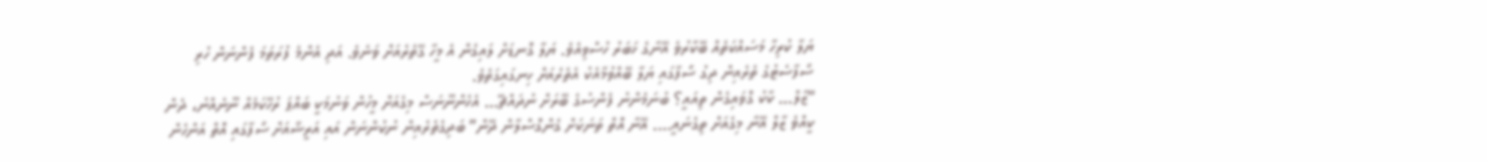ޔަލާ ކުރިހާ މަސައްކަތެއް ބޭކާރުވެ އޭނާގެ ޚަބަރު ހުސްވިއެވެ. ޔަލާ ގޮނޑަށް ލައިގެން އެ މީހާ ގޭތެރެއަށް ވަނެވެ. އަދި އެންމެ ފުރަތަމަ ފެންނަން ހުރި ސޯފާސެޓުގެ ތެރެއިން ދިގު ސޯފާގައި ޔަލާ ބޭއްވުމާއެކު އެތެރެއަށް ހިނގައިގަތެވެ.
“ޒާލް… ކާކު ގޮވައިގެން ތިއައީ؟ ބުނަމެންނު ފެންސުގެ ބޭރަށް ނުދައްޗޭ… އެހެންނޫނަސް މިގެއަށް މީހުން ވަނުމަކީ ބައްޕަ ރުހޭކަމެއް ނޫނެއްނު، ދެން ކީއްވެ ޒާލް އޭނާ މިގެއަށް ތިގެނައީ…. އޭނާ އޮތް ތަނަކަށް ގެންގޮސްލާން ދޭން” ބަދިގެތެރެއިން ނުކުންނަން އައި އަރީޝާއަށް ސޯފާގައި އޮތް އަންހެން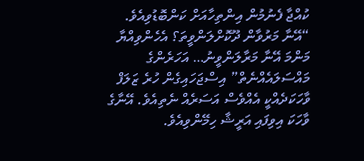ކުއްޖާ ފެނުމުން އިންތިހާއަށް ކަންބޮޑުވިއެވެ.
“އޭނާ މަރުވާން ދޫކޮށްލަންވީތަ؟ އެހެންވިއްޔާ މަންމަ އޭނާ މަރާލަންވީނު… އަހަރެންގެ މައްސަލައެއްނެތް” އިސްޖަހައިގެން ހުރެ ޒަލަފް ވާހަކަދެއްކީ އެއްވެސް އަސަރެއް ނެތިއެވެ. އޭނާގެ ވާހަކަ އިވިފައި އަރީޝާ ހިމޭންވިއެވެ.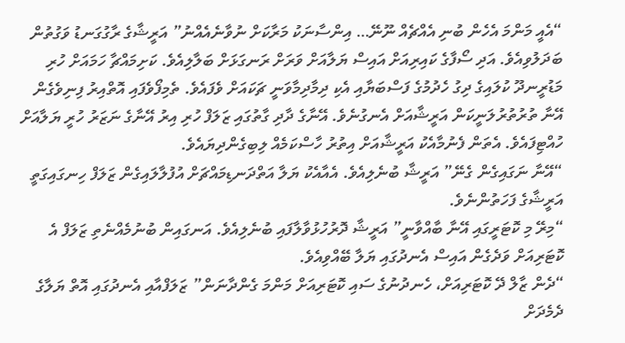“އެއީ މަންމަ އެހެން ބުނި އެއްޗެއް ނޫނޭ… އިންސާނަކު މަރާކަށް ނުވާނެއެއްނު” އަރީޝާގެ ރާގުގަނޑު ވަގުތުން ބަދަލުވިއެވެ. އަދި ސޯފާގެ ކައިރިއަށް އައިސް ޔަލާއަށް ވަރަށް ރަނގަޅަށް ބަލާލިއެވެ. ކަށިމައްޗާ ހަމައަށް ހުރި މަޑުރީނދޫ ކުލައިގެ ދިގު ހެދުމުގެ ފަސްބަޔާއި އެކި ދިމާދިމާވަނީ ޗަކައަށް ވެފައެވެ. ތެމިފޯވެފައި އޮތްއިރު ފިނިވެގެން އޭނާ ތުރުތުރުލަނީކަން އަރީޝާއަށް އެނގުނެވެ. އޭނާގެ ދާދި ގާތުގައި ޒަލަފް ހުރި އިރު އޭނާގެ ނަޒަރު ހުރީ ޔަލާއަށް ހުއްޓިފައެވެ. އެތަން ފެނުމާއެކު އަރީޝާއަށް އިތުރު ހާސްކަމެއް ލިބިގެންދިޔައެވެ.
“އޭނާ ނަގައިގެން ގެނޭ” އަރީޝާ ބުނެލިއެވެ. އެއާއެކު ޔަލާ އަތްދަނޑިމައްޗަށް އުފުލާލައިގެން ޒަލަފް ހިނގައިގަތީ އަރީޝާގެ ފަހަތުންނެވެ.
“މިރޭ މި ކޮޓަރީގައި އޭނާ ބާއްވާނީ” އަރީޝާ ދޮރުހުޅުވާލާފައި ބުނެލިއެވެ. އަނގައިން ބުނުމެއްނެތި ޒަލަފް އެ ކޮޓަރިއަށް ވަދެގެން އައިސް އެނދުގައި ޔަލާ ބޭއްވިއެވެ.
“ދެން ޒާލް ދޭ ކޮޓަރިއަށް، ހެނދުނުގެ ސައި ކޮޓަރިއަށް މަންމަ ގެންދާނަން” ޒަލަފްއާއި އެނދުގައި އޮތް ޔަލާގެ ދެމެދަށް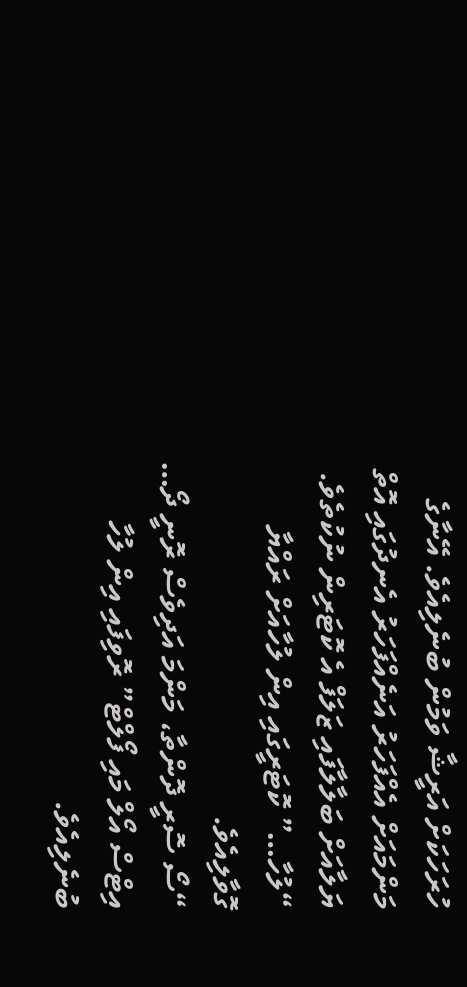ހުރަހަކަށް އަރީޝާ ވަމުން ބުނެލިއެވެ. އޭނާގެ މަންމައަށް އެއްފަހަރު އަނެއްފަހަރު އެނދުގައި އޮތް ޔަލާއަށް ބަލާލާފައި ޒަލަފް އެ ކޮޓަރިން ނުކުތެވެ.
“ލުހާ…” ކޮޓަރީގައި އިން ލުހާއަށް ރައްޔާ ގޮވާލިއެވެ.
“ސޯ ސޮރީ ދޮންތާ، މަންމަ އަދިވެސް ރޮނީ ދޯ… އިޓްސް އޯލް މައި ފޯލްޓް” ރޮވިފައި އިން ލުހާ ބުނެލިއެވެ.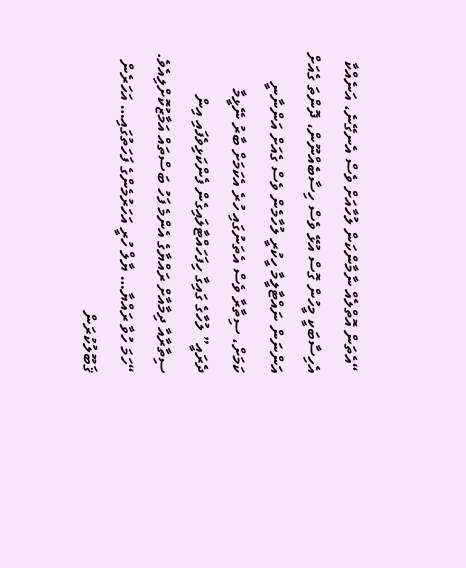“އެތަން އޮތްލެއް ނާމާންކަން ލުހާއަށް ވެސް އެނގޭނެ، އަނެއްކާ އެހިސާބަކީ މީހުން ގޮސް އުޅޭ ވެސް ހިސާބެއްނޫން، ދޮންތަ ގެއަށް އަންނަން ނައްޓާލީމާ ހީކުރީ ލުހާމެން ވެސް ގެއަށް އަންނާނީ ކަމަށް، ސިތާރާ ވެސް އެތަނުގައި ހުރެ އެކަމަށް ބާރު ނޭޅީމާ ދެރައީ” ލުހާގެ ގައިގާ ހިފަހައްޓާލައިގެން ފެންކަޅިވެފައި އިން ސިތާރާއާ ދިމާއާށް ރައްޔާގެ އެންމެ ފަހު ބަސްތައް އަމާޒުކޮށްލިއެވެ.
“ހަމަ ހުވާ ރައްޔާ… ޔާލް ހުރީ އަހަރުމެންގެ ފަހަތުގައި… އަހަރެން ޤަބޫލުކުރަން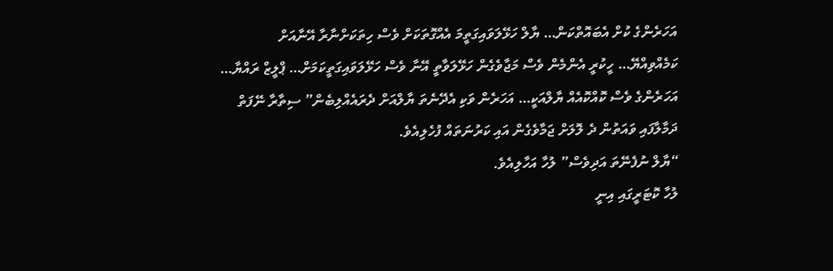އަހަރެންގެ ކުށް އެބައޮތްކަން… ޔާލް ހަޅޭލަވައިގަތީމަ އެއްގޮތަކަށް ވެސް ހިތަކަށްނާރާ އޭނާއަށް ކަމެއްވިއްޔޭ… ހީކުރީ އެންމެން ވެސް މަޖާވެގެން ހަޅޭލަވާތީ އޭނާ ވެސް ހަޅޭލަވައިގަތީކަމަށް… ޕްލީޒް ރައްޔާ… އަހަރެންގެ ވެސް ކޮއްކޮއެއް ޔާލްއަކީ… އަހަރެން ވަކި އެދޭނެތަ ޔާލްއަށް ދެރައެއްލިބެން” ސިތާރާ ނޭފަތް ދަމާލާފައި ވައަތުން ދެ ލޮލަށް ޖަމާވެގެން އައި ކަރުނަތައް ފުހެލިއެވެ.
“ޔާލް ނުފެނޭތަ އަދިވެސް” ލުހާ އަހާލިއެވެ.
ލުހާ ކޮޓަރީގައި އިނީ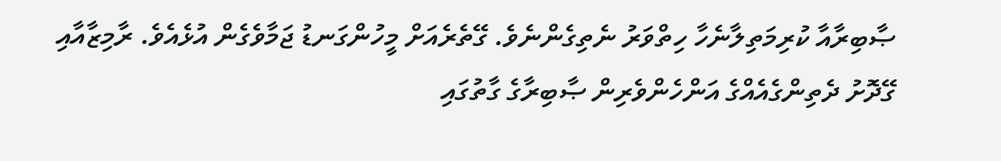ޞާބިރާއާ ކުރިމަތިލާނެހާ ހިތްވަރު ނެތިގެންނެވެ. ގޭތެރެއަށް މީހުންގަނޑު ޖަމާވެގެން އުޅެއެވެ. ރާމިޒާއާއި ގޭދޮށު ދެތިންގެއެއްގެ އަންހެންވެރިން ޞާބިރާގެ ގާތުގައި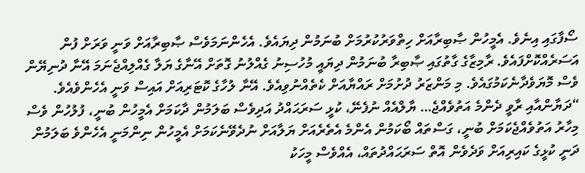ސޯފާގައި އިނެވެ. އެމީހުން ޞާބިރާއަށް ހިތްވަރުކުރުމަށް ބުނަމުން ދިޔައެވެ. އެހެންނަމަވެސް ޞާބިރާއަށް ވަނީ ވަރަށް ފުން އަސަރެއްކޮށްފައެވެ. ރާމިޒާގެ ގާތުގައި ޞާބިރާ ބުނަމުން ދިޔައީ މުހުސިނު ގެއްލުނު ގޮތަށް އޭނާގެ ޔަލާ ގެއްލިއްޖެނަމަ އޭނާ ދުނިޔޭން ވެސް މޮޔަވެދާނެކަމުގައެވެ. މި މަންޒަރު ދުށުމަށް ރައްޔާއަށް ކެތެއްނުވިއެވެ. އޭނާ ލުހާގެ ކޮޓަރިއަށް އައިސް ވަނީ އެހެންވެއެވެ.
“ދަޔާންއާއި ރާވީ ދެންމެ އަތުވެއްޖެ… ޔާލްއެއް ނުފެނޭ، ކުޅީ ސަރަޙައްދު އަދިވެސް ބަލަމުން ދާކަމަށް އެމީހުން ބުނީ، ފުލުހުން ވެސް މިހާރު އަތުވެއްޖެކަމަށް ބުނީ، ގަސްތައް ބޯކަމުން އެންމެ އެތެރެއަށް ޔަލާއަށް ނުދެވޭނެކަމަށް އެމީހުން ނިންމަނީ އެހެންވެ ބަލަމުން ދަނީ ކުޅީގެ ކައިރިއަށް ވަދެވެން އޮތް ސަރަޙައްދުތައް، އެއްވެސް މީހަކު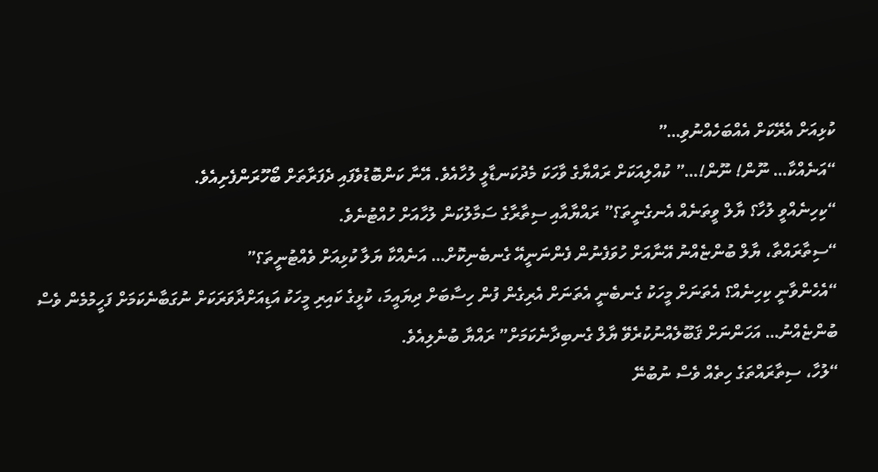ކުޅިއަށް އެރޭކަށް އެއްބަހެއްނުވި…”
“އަނެއްކާ… ނޫން! ނޫން!…” ކުއްލިއަކަށް ރައްޔާގެ ވާހަކަ މެދުކަނޑާލީ ލުހާއެވެ. އޭނާ ކަންބޮޑުވެފައި ދެފަރާތަށް ބޯހޫރަންފެށިއެވެ.
“ކިހިނެއްވީ ލުހާ؟ ޔާލް ވީތަނެއް އެނގެނީތަ؟” ރައްޔާއާއި ސިތާރާގެ ސަމާލުކަން ލުހާއަށް ހުއްޓުނެވެ.
“ސިތާރައްތާ، ޔާލް ބުންޏެއްނު އޭނާއަށް ހުވަފެނުން ފެންނަނީއޭ ގެނބެނިކޮށް… އަނެއްކާ ޔަލާ ކުޅިއަށް ވެއްޓުނީތަ؟”
“އެހެންވާނީ ކިހިނެއް؟ އެތަނަށް މީހަކު ގެނބެނީ އެތަނަށް އެރިގެން ފުން ހިސާބަށް ދިޔައީމަ، ކުޅީގެ ކައިރި މީހަކު އަޑިއަށްދާވަރަކަށް ނުގަބާނެކަމަށް ފަހީމުމެން ވެސް ބުންޏެއްނު… އަހަންނަށް ޤަބޫލެއްނުކުރެވޭ ޔާލް ގެނބިދާނެކަމަށް” ރައްޔާ ބުނެލިއެވެ.
“ލުހާ، ސިތާރައްތަގެ ހިތެއް ވެސް ނުބުނޭ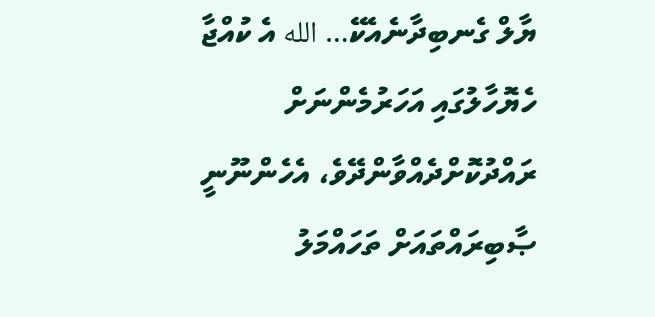ޔާލް ގެނބިދާނެއެކޭ… الله އެ ކުއްޖާ ހެޔޮހާލުގައި އަހަރުމެންނަށް ރައްދުކޮށްދެއްވާންދޭވެ، އެހެންނޫނީ ޞާބިރައްތައަށް ތަހައްމަލު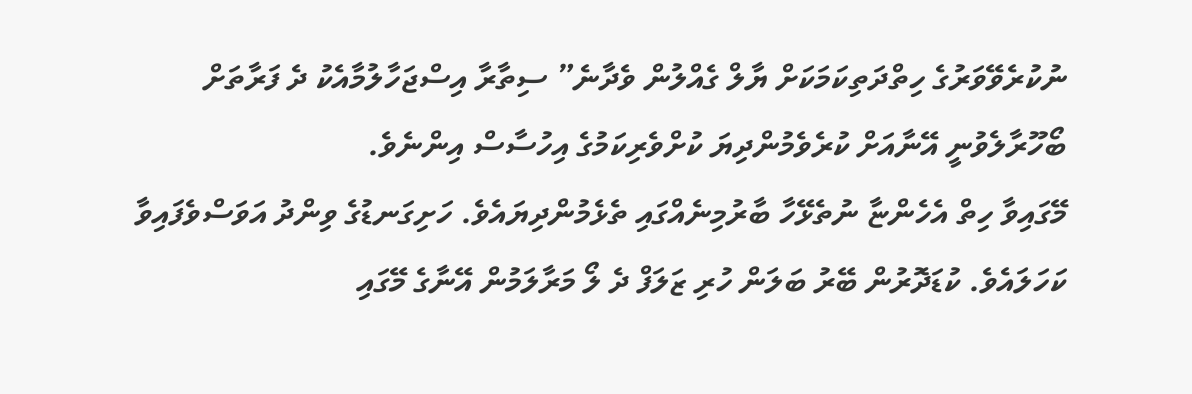ނުކުރެވޭވަރުގެ ހިތްދަތިކަމަކަށް ޔާލް ގެއްލުން ވެދާނެ” ސިތާރާ އިސްޖަހާލުމާއެކު ދެ ފަރާތަށް ބޯހޫރާލެވުނީ އޭނާއަށް ކުރެވެމުންދިޔަ ކުށްވެރިކަމުގެ އިހުސާސް އިންނެވެ.
މޭގައިވާ ހިތް އެހެންޏާ ނުތެޅޭހާ ބާރުމިނެއްގައި ތެޅެމުންދިޔައެވެ. ހަށިގަނޑުގެ ވިންދު އަވަސްވެފައިވާ ކަހަލައެވެ. ކުޑަދޮރުން ބޭރު ބަލަން ހުރި ޒަލަފް ދެ ލޯ މަރާލަމުން އޭނާގެ މޭގައި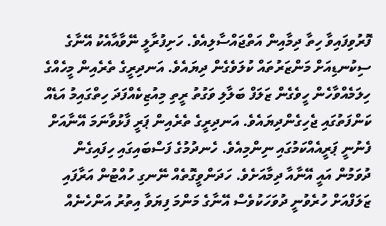ފޮރުވިފައިވާ ހިތާ ދިމާއިން އަތްޖައްސާލިއެވެ. ހަށިފުރާލީ ނޭވާއާއެކު އޭނާގެ ސިކުނޑިއަށް މަންޒަރުތައް ކުލަވެގެން ދިޔައެވެ. އަނދިރީގެ ތެރެއިން މީހެއްގެ ހިލަމެއްވާހެން ހީވެގެން ޒަލަފް ބަލާލި ވަގުތު ރީތި މިއުޒިކެއްފަދަ ހިތްގައިމު އަޑެއް ކަންފަތުގައި ޖެހިގެންދިޔައެވެ. އަނދިރީގެ ތެރެއިން ޕަރީ ފާޅުވާނަމަ އޭނާއަށް ފެނުނީ ޕަރީއެއްކަމުގައި ނިންމިއެވެ. ހެނދުމުގެ ފަސްބައިގައި ހިފައިގެން ދުވަމުން އައީ އޭނާއާ ދިމާއަށެވެ. ހަދަންވީގޮތެއް ނޭނގި ހުއްޓުން އަރާފައި ޒަލަފްއަށް ހުރެވުނީ ދުވަހަކުވެސް އޭނާގެ މަންމަ ފިޔަވާ އިތުރު އަންހެނެއް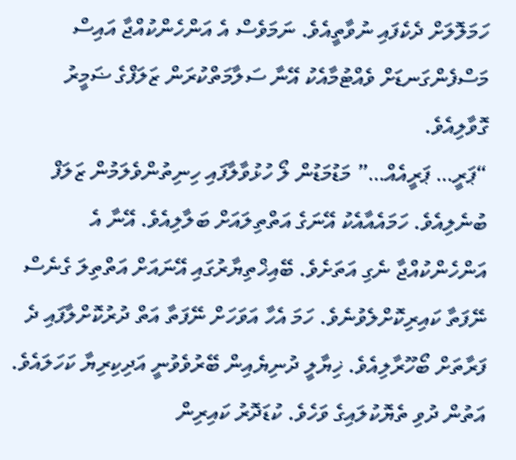ހަމަލޮލަށް ދެކެފައި ނުވާތީއެވެ. ނަމަވެސް އެ އަންހެންކުއްޖާ އައިސް މަސްފެންގަނޑަށް ވެއްޓުމާއެކު އޭނާ ސަލާމަތްކުރަން ޒަލަފްގެ ޟަމީރު ގޮވާލިއެވެ.
“ޕަރީ… ޕަރީއެއް…” މަޑުމަޑުން ލޯ ހުޅުވާލާފައި ހިނިތުންވެލަމުން ޒަލަފް ބުނެލިއެވެ. ހަމައެއާއެކު އޭނަގެ އަތްތިލައަށް ބަލާލިއެވެ. އޭނާ އެ އަންހެންކުއްޖާ ނެގި އަތަށެވެ. ބޭއިޚްތިޔާރުގައި އޭނައަށް އަތްތިލަ ގެނެސް ނޭފަތާ ކައިރިކޮށްލެވުނެވެ. ހަމަ އެހާ އަވަހަށް ނޭފަތާ އަތް ދުރުކޮށްލާފައި ދެ ފަރާތަށް ބޯހޫރާލިއެވެ. ޚިޔާލީ ދުނިޔެއިން ބޭރުވެވުނީ އަދިކިރިޔާ ކަހަލައެވެ. އަތުން ދުވި ތެޔޮކުލައިގެ ވަހެވެ. ކުޑަދޮރު ކައިރިން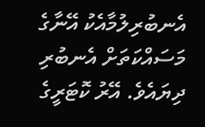އެނބުރިލުމާއެކު އޭނާގެ މަސައްކަތަށް އެނބުރި ދިޔައެވެ. އޭރު ކޮޓަރީގެ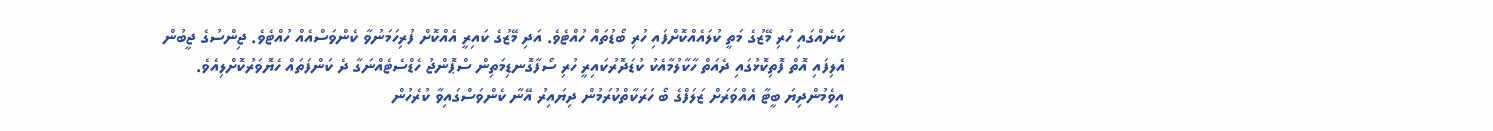ކަނެއްގައި ހުރި މޭޒުގެ މަތީ ކުލައެއްކޮށްފައި ހުރި ބޯޑުތައް ހުއްޓެވެ. އަދި މޭޒުގެ ކައިރީ އެއްކޮށް ފުރިހަމަނުވާ ކެންވަސްއެއް ހުއްޓެވެ. ޖިންސުގެ ޖީބުން އެލިފައި އޮތް ފޮތިކޮޅުގައި ދެއަތް ހާކާލުމާއެކު ކުޑަދޮރުކައިރީ ހުރި ސޯފާގޮނޑިމަތިން ސްޕޮންޖު ހެޑްސެޓެއްނަގާ ދެ ކަންފަތައް ހެޔޮވަރުކޮށްލިއެވެ. އިވެމުންދިޔަ ބީޓާ އެއްވަރަށް ޒަލަފްގެ ބޯ ހަރަކާތްކުރަމުން ދިޔައިރު އޭނާ ކެންވަސްގައިވާ ކުރެހުން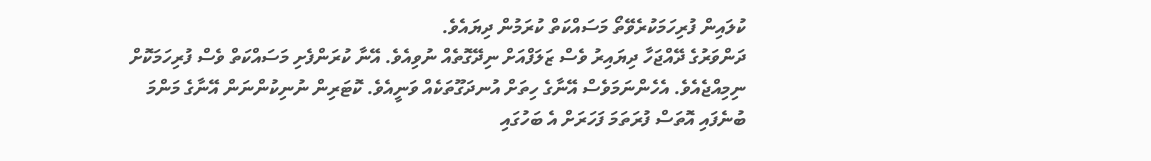ކުލައިން ފުރިހަމަކުރެވޭތޯ މަސައްކަތް ކުރަމުން ދިޔައެވެ.
ދަންވަރުގެ ދޭއްޖަހާ ދިޔައިރު ވެސް ޒަލަފްއަށް ނިދޭގޮތެއް ނުވިއެވެ. އޭނާ ކުރަންފެށި މަސައްކަތް ވެސް ފުރިހަމަކޮށް ނިމިއްޖެއެވެ. އެހެންނަމަވެސް އޭނާގެ ހިތަށް އުނދަގޫތަކެއް ވަނީއެވެ. ކޮޓަރިން ނުނިކުންނަން އޭނާގެ މަންމަ ބުނެފައި އޮތަސް ފުރަތަމަ ފަހަރަށް އެ ބަހުގައި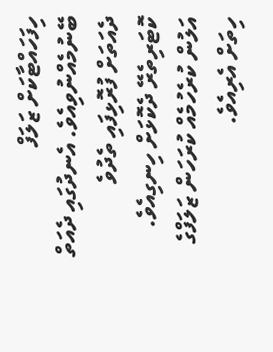ހިފަހައްޓާކަށް ޒަލަފް ބޭނުމެއްނުވިއެވެ. އެނދުގައި ދެއަތް ދެއަތަށް ފުރޮޅިފައި ތެދުވެ ކޮޓަރިތެރޭ ދެކޮޅަށް ހިނގިއެވެ. އަލުން ކުރެހުމެއް ކުރަހަން ޒަލަފްގެ ހިތަށް އެރިއެވެ.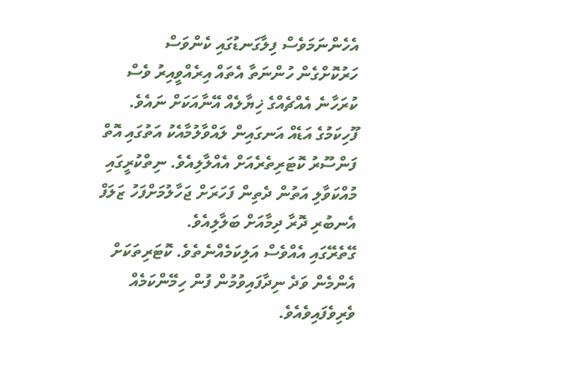އެހެންނަމަވެސް ފިލާގަނޑުގައި ކެންވަސް ހަރުކޮށްގެން ހުންނަތާ އެތައް އިރެއްވީއިރު ވެސް ކުރަހާނެ އެއްޗެއްގެ ޚިޔާލެއް އޭނާއަކަށް ނައެވެ. ފޫހިކަމުގެ އަޑެއް އަނގައިން ލައްވާލުމާއެކު އަތުގައި އޮތް ފަންސޫރު ކޮޓަރިތެރެއަށް އެއްލާލިއެވެ. ނިތްކުރީގައި މުއްކަވާލި އަތުން ދެތިން ފަހަރަށް ޖަހާލުމަށްފަހު ޒަލަފް އެނބުރި ދޮރާ ދިމާއަށް ބަލާލިއެވެ.
ގޭތެރޭގައި އެއްވެސް އަލިކަމެއްނެތެވެ. ކޮޓަރިތަކަށް އެންމެން ވަދެ ނިދާފައިވުމުން ފުން ހިމޭންކަމެއް ވެރިވެފައިވެއެވެ.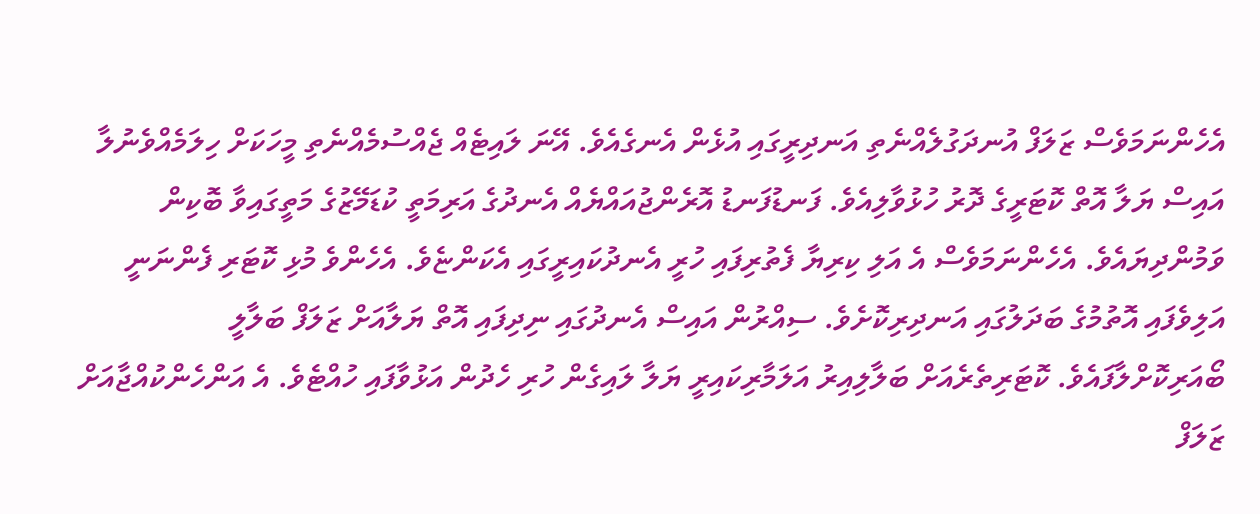އެހެންނަމަވެސް ޒަލަފް އުނދަގުލެއްނެތި އަނދިރީގައި އުޅެން އެނގެއެވެ. އޭނަ ލައިޓެއް ޖެއްސުމެއްނެތި މީހަކަށް ހިލަމެއްވެނުލާ އައިސް ޔަލާ އޮތް ކޮޓަރީގެ ދޮރު ހުޅުވާލިއެވެ. ފަނޑުފަނޑު އޮރެންޖުއައްޔެއް އެނދުގެ އަރިމަތީ ކުޑަމޭޒުގެ މަތީގައިވާ ބޮކިން ވަމުންދިޔައެވެ. އެހެންނަމަވެސް އެ އަލި ކިރިޔާ ފެތުރިފައި ހުރީ އެނދުކައިރީގައި އެކަންޏެވެ. އެހެންވެ މުޅި ކޮޓަރި ފެންނަނީ އަލިވެފައި އޮތުމުގެ ބަދަލުގައި އަނދިރިކޮށެވެ. ސިއްރުން އައިސް އެނދުގައި ނިދިފައި އޮތް ޔަލާއަށް ޒަލަފް ބަލާލީ ބޯއަރިކޮށްލާފައެވެ. ކޮޓަރިތެރެއަށް ބަލާލިއިރު އަލަމާރިކައިރީ ޔަލާ ލައިގެން ހުރި ހެދުން އަޅުވާފައި ހުއްޓެވެ. އެ އަންހެންކުއްޖާއަށް ޒަލަފް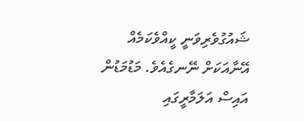ޝައުގުވެރިވަނީ ކީއްވެކަމެއް އޭނާއަކަށް ނޭނގެއެވެ. މަޑުމަޑުން އައިސް އަލަމާރީގައި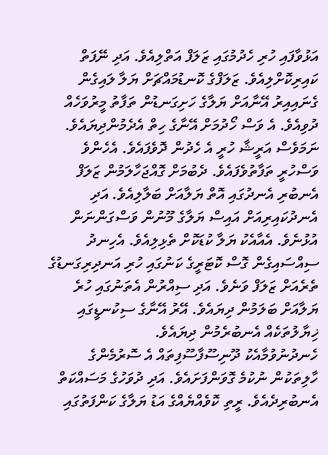އަޅުވާފައި ހުރި ހެދުމުގައި ޒަލަފް އަތްލިއެވެ. އަދި ނޭފަތް ކައިރިކޮށްލިއެވެ. ޒަލަފްގެ ކޮނޑުމައްޗަށް ޔަލާ ލައިގެން ގެނައިއިރު އޭނާއަށް ޔަލާގެ ހަށިގަނޑުން ތަފާތު މީރުވަހެއް ދުވިއެވެ. އެ ވަސް ހޯދުމަށް އޭނާގެ ހިތް އެދެމުންދިޔައެވެ. ނަމަވެސް އަރީޝާ ހުރީ އެ ހެދުން ދޮވެފައެވެ. އެހެންވެ ވަސްހުރީ ތަފާތުވެފައެވެ. ދެބުމަށް ގޮއްޖަހާލަމުން ޒަލަފް އެނބުރި އެނދުގައި އޮތް ޔަލާއަށް ބަލާލިއެވެ. އަދި އެނދުކައިރިއަށް އައިސް ޔަލާގެ މޫނުން ވަސްގަންނަން އުޅުނެވެ. އެއާއެކު ޔަލާ ކުޑަކޮށް ތެޅިލިއެވެ. އެހިނދު ސިއްސައިގެން ގޮސް ކޮޓަރީގެ ކަނުގައި ހުރި އަނދިރިގަނޑުގެ ތެރެއަށް ޒަލަފް ވަނެވެ. އަދި ސިއްރުން އެތަނުގައި ހުރެ ޔަލާއަށް ބަލަމުން ދިޔައެވެ. އޭރު އޭނާގެ ސިކުނޑީގައި ޚިޔާލުތަކެއް އެނބުރެމުން ދިޔައެވެ.
ހެނދުނުވުމާއެކު ދޫނިސޫފާސޫފިތައް އެ ސޮރުމެންގެ ހާލިތަކުން ނުކުމެ ގޮވަންފަށައެވެ. އަދި ދުވަހުގެ މަސައްކަތް އެނބުރިދެއެވެ. ރީތި ކޮވެއްޔެއްގެ އަޑު ޔަލާގެ ކަންފަތުގައި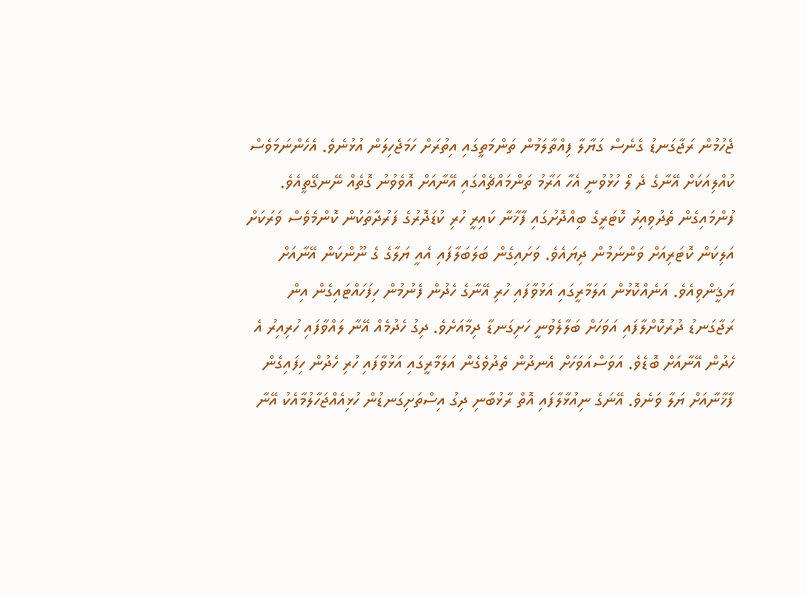ޖެހުމުން ރަޖާގަނޑު ގެނެސް ގަޔާލާ ފިއްތާލަމުން ތަންމަތީގައި އިތުރަށް ހަމަޖެހިލަން އުޅުނެވެ. އެހެންނަމަވެސް ކުއްލިއަކަށް އޭނާގެ ދެ ލޯ ހުޅުވުނީ އެހާ އަރާމު ތަންމައްޗެއްގައި އޭނާއަށް އޮވެވުނު ގޮތެއް ނޭނގޭތީއެވެ. ފުންމައިގެން ތެދުވިއިރު ކޮޓަރީގެ ބިއްދޮށުގައި ފާޚާނާ ކައިރީ ހުރި ކުޑަދޮރުގެ ފަރުދާތަކުން ކޮންމެވެސް ވަރަކަށް އަލިކަން ކޮޓަރިއަށް ވަންނަމުން ދިޔައެވެ. ވަށައިގެން ބަލަބަލާފައި އެއީ ޔަލާގެ ގެ ނޫންކަން އޭނާއަށް ޔަޤީންވިއެވެ. އަނެއްކޮޅުން އަލަމާރީގައި އަޅުވާފައި ހުރި އޭނާގެ ހެދުން ފެނުމުން ހިފަހައްޓައިގެން އިން ރަޖާގަނޑު ދުރުކޮށްލާފައި އަވަހަށް ބަލާލެވުނީ ހަށިގަނޑާ ދިމާއަށެވެ. ދިގު ހެދުމެއް އޭނާ ލައްވާފައި ހުރިއިރު އެ ހެދުން އޭނާއަށް ބޮޑެވެ. އަވަސްއަވަހަށް އެނދުން ތެދުވެގެން އަލަމާރީގައި އަޅުވާފައި ހުރި ހެދުން ހިފައިގެން ފާޚާނާއަށް ޔަލާ ވަނެވެ. އޭނަގެ ނިއުޅާލާފައި އޮތް ރާޅުބާނި ދިގު އިސްތަށިގަނޑުން ހުޅިއެއްޖަހާލުމާއެކު އޭނާ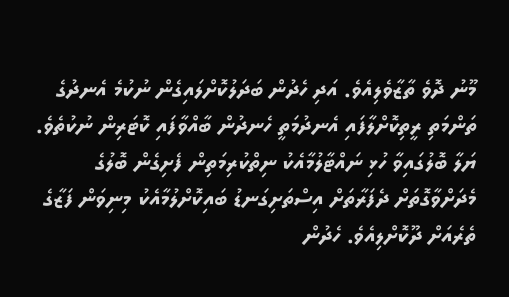މޫނު ދޮވެ ތާޒާވެލިއެވެ. އަދި ހެދުން ބަދަލުކޮށްލައިގެން ނުކުމެ އެނދުގެ ތަންމަތި ރީތިކޮށްލާފައި އެނދުމަތީ ހެނދުން ބާއްވާފައި ކޮޓަރިން ނުކުތެވެ. ޔަލާ ބޮލުގައިވާ ހުޅި ނައްޓާލުމާއެކު ނިތްކުރިމަތިން ފެށިގެން ބޮލުގެ މެދަށްވާގޮތަށް ދެފަރާތަށް އިސްތަށިގަނޑު ބައިކޮށްލުމާއެކު މިނިވަން ފަޒާގެ ތެރެއަށް ދޫކޮށްލިއެވެ. ހެދުން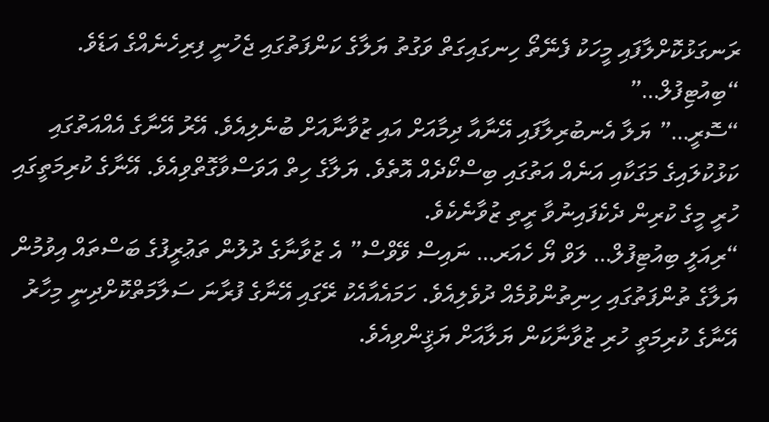ރަނގަޅުކޮށްލާފައި މީހަކު ފެނޭތޯ ހިނގައިގަތް ވަގުތު ޔަލާގެ ކަންފަތުގައި ޖެހުނީ ފިރިހެނެއްގެ އަޑެވެ.
“ބިއުޓިފުލް…”
“ސޮރީ…” ޔަލާ އެނބުރިލާފައި އޭނާއާ ދިމާއަށް އައި ޒުވާނާއަށް ބުނެލިއެވެ. އޭރު އޭނާގެ އެއްއަތުގައި ކަޅުކުލައިގެ މަގަކާއި އަނެއް އަތުގައި ބިސްކޯދެއް އޮތެވެ. ޔަލާގެ ހިތް އަވަސްވާގޮތްވިއެވެ. އޭނާގެ ކުރިމަތީގައި ހުރީ މީގެ ކުރިން ދެކެފައިނުވާ ރީތި ޒުވާނެކެވެ.
“ރިއަލީ ބިއުޓިފުލް… ލަވް ޔޯ ހެއަރ… ނައިސް ވޭވްސް” އެ ޒުވާނާގެ ދުލުން ތަޢުރީފުގެ ބަސްތައް އިވުމުން ޔަލާގެ ތުންފަތުގައި ހިނިތުންވުމެއް ދުވެލިއެވެ. ހަމައެއާއެކު ރޭގައި އޭނާގެ ފުރާނަ ސަލާމަތްކޮށްދިނީ މިހާރު އޭނާގެ ކުރިމަތީ ހުރި ޒުވާނާކަން ޔަލާއަށް ޔަޤީންވިއެވެ.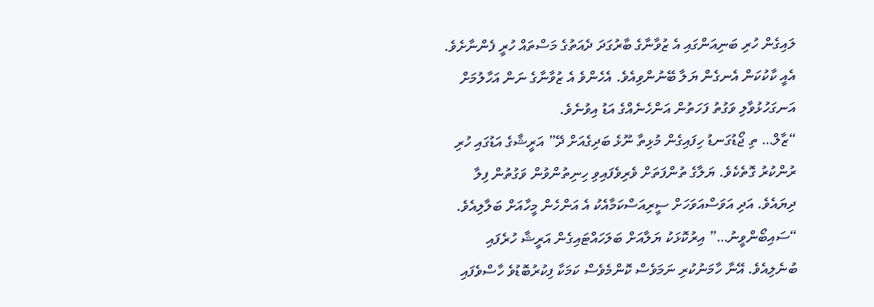ލައިގެން ހުރި ބަނިއަންގައި އެ ޒުވާނާގެ ބާރުގަދަ ދެއަތުގެ މަސްތައް ހުރީ ފެންނާށެވެ. އެއީ ކާކުކަން އެނގެން ޔަލާ ބޭނުންވިއެވެ. އެހެންވެ އެ ޒުވާނާގެ ނަން އަހާލުމަށް އަނގަހުޅުވާލި ވަގުތު ފަހަތުން އަންހެނެއްގެ އަޑު އިވުނެވެ.
“ޒާލް… ތި ޖޯޑުގަނޑު ހިފައިގެން މުޅިތާ ނޫޅެ ބަދިގެއަށް ދޭ” އަރީޝާގެ އަޑުގައި ހުރި ރުންކުރު ގޮތެކެވެ. ޔަލާގެ ތުންފަތަށް ވެރިވެފައިވި ހިނިތުންވުން ވަގުތުން ފިލާ ދިޔައެވެ. އަދި އަވަސްއަވަހަށް ސީރިއަސްކަމާއެކު އެ އަންހެން މީހާއަށް ބަލާލިއެވެ.
“ސައިބޯންވީނު…” އިރުކޮޅަކު ޔަލާއަށް ބަލަހައްޓައިގެން އަރީޝާ ހުރެފައި ބުނެލިއެވެ. އޭނާ ހާމަނުކުރި ނަމަވެސް ކޮންމެވެސް ކަމަކާ ފިކުރުބޮޑުވެ ހާސްވެފައި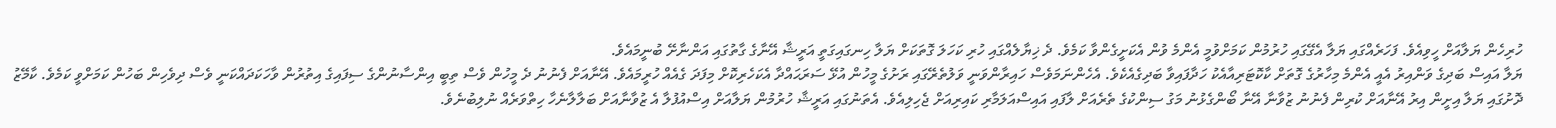ހުރިހެން ޔަލާއަށް ހީވިއެވެ. ފަހަރެއްގައި ޔަލާ އެގޭގައި ހުރުމުން ކަމަށްވުމީ އެންމެ ވުން އެކަށީގެންވާ ކަމެވެ. ދެ ޚިޔާލެއްގައި ހުރި ކަހަލަ ގޮތަކަށް ޔަލާ ހިނގައިގަތީ އަރީޝާ އޭނާގެ ގާތުގައި އަންނާށޭ ބުނީމައެވެ.
ޔަލާ އައިސް ބަދިގެ ވަންއިރު އެއީ އެންމެ މިހާރުގެ ގޮތަށް ކާކޮޓަރިއާއެކު ހަދާފައިވާ ބަދިގެއެކެވެ. އެހެންނަމަވެސް ހައިރާންވަނީ ވަލުތެރޭގައި ރަށުގެ މީހުން އުޅޭ ސަރަޙައްދާ އެކަހެރިކޮށް މިފަދަ ގެއެއް ހުރީމައެވެ. އޭނާއަށް ފެނުނު ދެ މީހުން ވެސް ތިބީ އިންސާނުންގެ ސިފައިގެ އިތުރުން ވާހަކަދައްކަނީ ވެސް ދިވެހިން ބަހުން ކަމަށްވީ ކަމެވެ. ކާމޭޒު ދޮށުގައި ޔަލާ އިށީން އިރު އޭނާއަށް ކުރިން ފެނުނު ޒުވާނާ އޭނާ ބޯންގެޅުނު މަގު ސިންކުގެ ތެރެއަށް ލާފައި އައިސްއަލަމާރި ކައިރިއަށް ޖެހިލިއެވެ. އެތަނުގައި އަރީޝާ ހުރުމުން ޔަލާއަށް އިސްއުފުލާ އެ ޒުވާނާއަށް ބަލާލާނެހާ ހިތްވަރެއް ނުލިބުނެވެ.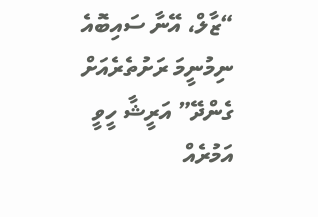“ޒާލް، އޭނާ ސައިބޮއެ ނިމުނީމަ ރަށުތެރެއަށް ގެންދޭ” އަރީޝާ ހީވީ އަމުރެއް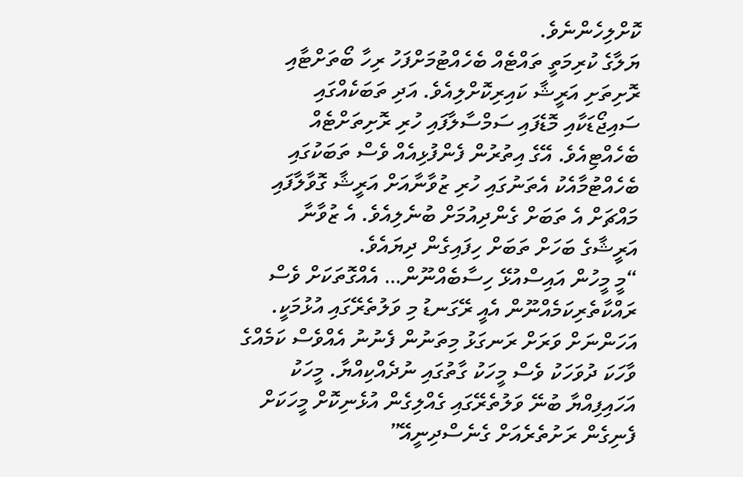ކޮށްލިހެންނެވެ.
ޔަލާގެ ކުރިމަތީ ތައްޓެއް ބެހެއްޓުމަށްފަހު ރިހާ ބޯތަށްޓާއި ރޮށިތަށި އަރީޝާ ކައިރިކޮށްލިއެވެ. އަދި ތަބަކެއްގައި ސައިޖޯޑަކާއި މޮޑެފައި ސަމްސާލާފައި ހުރި ރޮށިތަށްޓެއް ބެހެއްޓިއެވެ. އޭގެ އިތުރުން ފެންފުޅިއެއް ވެސް ތަބަކުގައި ބެހެއްޓުމާއެކު އެތަނުގައި ހުރި ޒުވާނާއަށް އަރީޝާ ގޮވާލާފައި މައްޗަށް އެ ތަބަށް ގެންދިއުމަށް ބުނެލިއެވެ. އެ ޒުވާނާ އަރީޝާގެ ބަހަށް ތަބަށް ހިފައިގެން ދިޔައެވެ.
“މީ މީހުން އައިސްއުޅޭ ހިސާބެއްނޫން… އެއްގޮތަކަށް ވެސް ރައްކާތެރިކަމެއްނޫން އެއީ ރޭގަނޑު މި ވަލުތެރޭގައި އުޅުމަކީ. އަހަންނަށް ވަރަށް ރަނގަޅު މިތަނުން ފެނުނު އެއްވެސް ކަމެއްގެ ވާހަކަ ދުވަހަކު ވެސް މީހަކު ގާތުގައި ނުދެއްކިއްޔާ. މީހަކު އަހައިފިއްޔާ ބުނޭ ވަލުތެރޭގައި ގެއްލިގެން އުޅެނިކޮށް މީހަކަށް ފެނިގެން ރަށުތެރެއަށް ގެނެސްދިނީއޭ”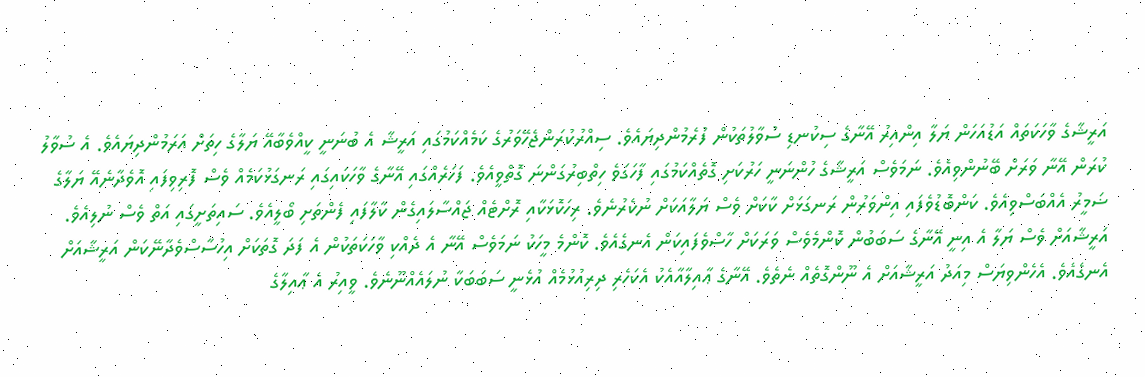އަރީޝާގެ ވާހަކަތައް އަޑުއަހަން ޔަލާ އިންއިރު އޭނާގެ ސިކުނޑި ސުވާލުތަކުން ފުރެމުންދިޔައެވެ. ސިއްރުކުރަންޖެހޭވަރުގެ ކަމެއްކަމުގައި އަރީޝާ އެ ބުނަނީ ކީއްވެބާއޭ ޔަލާގެ ހިތަށް އަރަމުންދިޔައެވެ. އެ ސުވާލު ކުރަން އޭނާ ވަރަށް ބޭނުންވިއެވެ. ނަމަވެސް އަރީޝާގެ ހުންނަނީ ހަރުކަށި ގޮތެއްކަމުގައި ފާހަގަވެ ހިތްބިރުގަންނަ ގޮތްވީއެވެ. ފަހަރެއްގައި އޭނާގެ ވާހަކައިގައި ރަނގަޅުކަމެއް ވެސް ފޮރިވިފައި އޮވެދާނެއޭ ޔަލާގެ ޟަމީރު އެއްބަސްވިއެވެ. ކަންބޮޑުވެފައި އިންވަރުން ރަނގަޅަށް ކާކަށް ވެސް ޔަލާއަކަށް ނުކެރުނެވެ. ރިހަކޮޅަކާއި ރޮށްޓެއް ޖައްސާލައިގެން ކާލާފައި ފެންތަށި ބޯލީއެވެ. ސައިތަށީގައި އަތް ވެސް ނުލިއެވެ. އަރީޝާއަށް ވެސް ޔަލާ އެ އިނީ އޭނާގެ ސަބަބުން ކޮންމެވެސް ވަރަކަށް ހާސްވެފައިކަން އެނގެއެވެ. ކޮންމެ މީހަކު ނަމަވެސް އޭނާ އެ ދެއްކި ވާހަކަތަކުން އެ ފަދަ ގޮތަކަށް އިހުސާސްވެދާނޭކަން އަރީޝާއަށް އެނގެއެވެ. އެހެންވިޔަސް މިއަދު އަރީޝާއަށް އެ ނޫންގޮތެއް ނެތެވެ. އޭނާގެ ޢާއިލާއާއެކު އެކަހެރި ދިރިއުޅުމެއް އުޅެނީ ސަބަބަކާ ނުލައެއްނޫނެވެ. ވީއިރު އެ ޢާއިލާގެ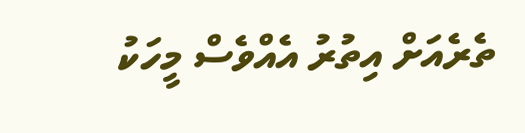ތެރެއަށް އިތުރު އެއްވެސް މީހަކު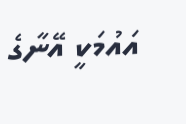އައުމަކީ އޭނާގެ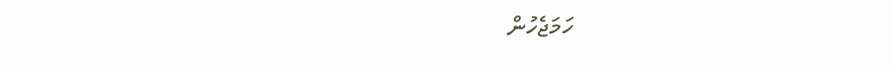ހަމަޖެހުން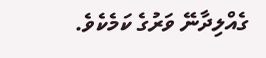ގެއްލިދާނޭ ވަރުގެ ކަމެކެވެ.